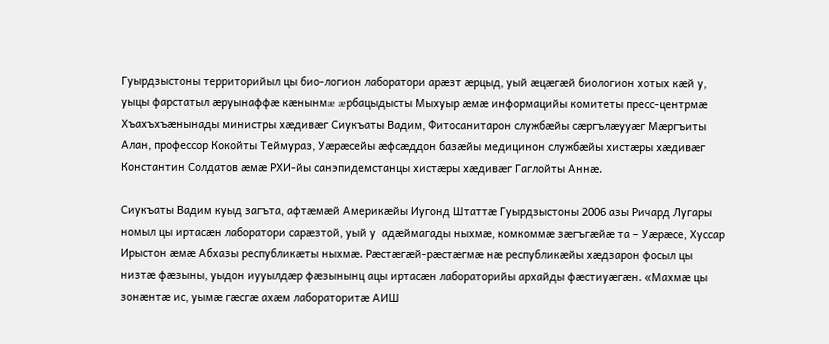Гуырдзыстоны территорийыл цы био-логион лаборатори арæзт æрцыд, уый æцæгæй биологион хотых кæй у, уыцы фарстатыл æруынаффæ кæнынмæ æрбацыдысты Мыхуыр æмæ информацийы комитеты пресс-центрмæ Хъахъхъæнынады министры хæдивæг Сиукъаты Вадим, Фитосанитарон службæйы сæргълæууæг Мæргъиты Алан, профессор Кокойты Теймураз, Уæрæсейы æфсæддон базæйы медицинон службæйы хистæры хæдивæг Константин Солдатов æмæ РХИ-йы санэпидемстанцы хистæры хæдивæг Гаглойты Аннæ.

Сиукъаты Вадим куыд загъта, афтæмæй Америкæйы Иугонд Штаттæ Гуырдзыстоны 2006 азы Ричард Лугары номыл цы иртасæн лаборатори сарæзтой, уый у  адæймагады ныхмæ, комкоммæ зæгъгæйæ та – Уæрæсе, Хуссар Ирыстон æмæ Абхазы республикæты ныхмæ. Рæстæгæй-рæстæгмæ нæ республикæйы хæдзарон фосыл цы низтæ фæзыны, уыдон иууылдæр фæзынынц ацы иртасæн лабораторийы архайды фæстиуæгæн. «Махмæ цы зонæнтæ ис, уымæ гæсгæ ахæм лабораторитæ АИШ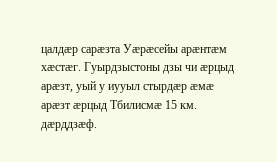цалдæр сарæзта Уæрæсейы арæнтæм хæстæг. Гуырдзыстоны дзы чи æрцыд арæзт, уый у иууыл стырдæр æмæ арæзт æрцыд Тбилисмæ 15 км. дæрддзæф.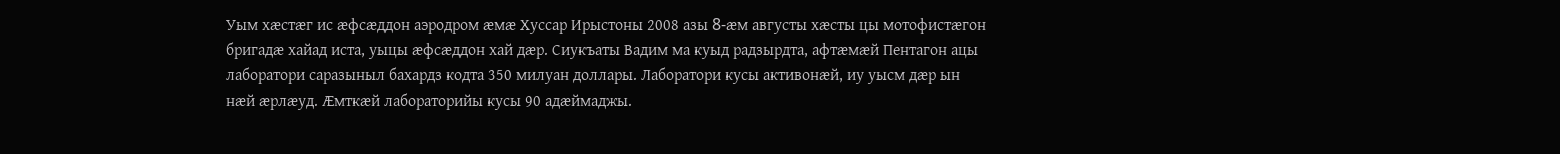Уым хæстæг ис æфсæддон аэродром æмæ Хуссар Ирыстоны 2008 азы 8-æм августы хæсты цы мотофистæгон бригадæ хайад иста, уыцы æфсæддон хай дæр. Сиукъаты Вадим ма куыд радзырдта, афтæмæй Пентагон ацы лаборатори саразыныл бахардз кодта 350 милуан доллары. Лаборатори кусы активонæй, иу уысм дæр ын нæй æрлæуд. Æмткæй лабораторийы кусы 90 адæймаджы.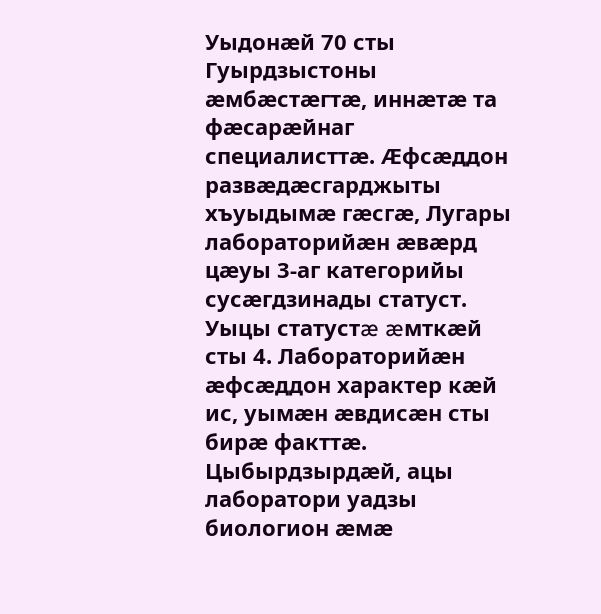Уыдонæй 70 сты Гуырдзыстоны æмбæстæгтæ, иннæтæ та фæсарæйнаг специалисттæ. Æфсæддон развæдæсгарджыты хъуыдымæ гæсгæ, Лугары лабораторийæн æвæрд цæуы 3-аг категорийы сусæгдзинады статуст. Уыцы статустæ æмткæй сты 4. Лабораторийæн æфсæддон характер кæй ис, уымæн æвдисæн сты бирæ факттæ.  Цыбырдзырдæй, ацы лаборатори уадзы биологион æмæ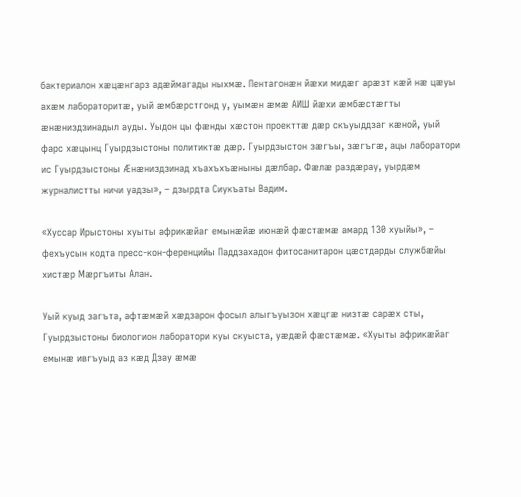бактериалон хæцæнгарз адæймагады ныхмæ. Пентагонæн йæхи мидæг арæзт кæй нæ цæуы ахæм лабораторитæ, уый æмбæрстгонд у, уымæн æмæ АИШ йæхи æмбæстæгты æнæниздзинадыл ауды. Уыдон цы фæнды хæстон проекттæ дæр скъуыддзаг кæной, уый фарс хæцынц Гуырдзыстоны политиктæ дæр. Гуырдзыстон зæгъы, зæгъгæ, ацы лаборатори ис Гуырдзыстоны Æнæниздзинад хъахъхъæныны дæлбар. Фæлæ раздæрау, уырдæм журналистты ничи уадзы», – дзырдта Сиукъаты Вадим.

«Хуссар Ирыстоны хуыты африкæйаг емынæйæ июнæй фæстæмæ амард 130 хуыйы», – фехъусын кодта пресс-кон-ференцийы Паддзахадон фитосанитарон цæстдарды службæйы хистæр Мæргъиты Алан.

Уый куыд загъта, афтæмæй хæдзарон фосыл алыгъуызон хæцгæ низтæ сарæх сты, Гуырдзыстоны биологион лаборатори куы скуыста, уæдæй фæстæмæ. «Хуыты африкæйаг емынæ ивгъуыд аз кæд Дзау æмæ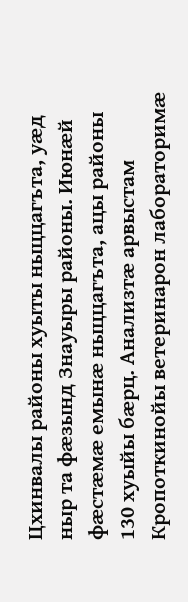Цхинвалы районы хуыты ныццагъта, уæд ныр та фæзынд Знауыры районы. Июнæй фæстæмæ емынæ ныццагъта, ацы районы 130 хуыйы бæрц. Анализтæ арвыстам Кропоткинойы ветеринарон лабораторимæ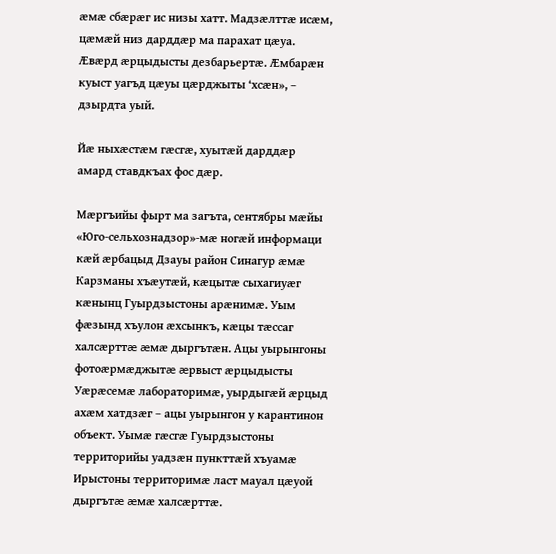æмæ сбæрæг ис низы хатт. Мадзæлттæ исæм, цæмæй низ дарддæр ма парахат цæуа. Æвæрд æрцыдысты дезбарьертæ. Æмбарæн куыст уагъд цæуы цæрджыты ‘хсæн», – дзырдта уый.

Йæ ныхæстæм гæсгæ, хуытæй дарддæр амард ставдкъах фос дæр.

Мæргъийы фырт ма загъта, сентябры мæйы «Юго-сельхознадзор»-мæ ногæй информаци кæй æрбацыд Дзауы район Синагур æмæ Карзманы хъæутæй, кæцытæ сыхагиуæг кæнынц Гуырдзыстоны арæнимæ. Уым фæзынд хъулон æхсынкъ, кæцы тæссаг халсæрттæ æмæ дыргътæн. Ацы уырынгоны фотоæрмæджытæ æрвыст æрцыдысты Уæрæсемæ лабораторимæ, уырдыгæй æрцыд ахæм хатдзæг – ацы уырынгон у карантинон объект. Уымæ гæсгæ Гуырдзыстоны территорийы уадзæн пункттæй хъуамæ Ирыстоны территоримæ ласт мауал цæуой дыргътæ æмæ халсæрттæ.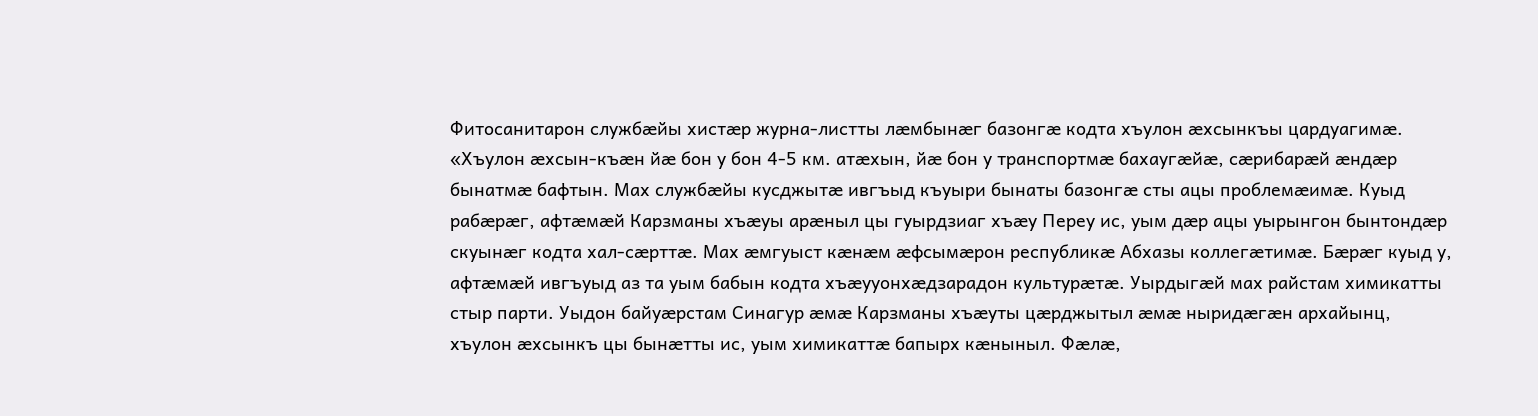Фитосанитарон службæйы хистæр журна-листты лæмбынæг базонгæ кодта хъулон æхсынкъы цардуагимæ. «Хъулон æхсын-къæн йæ бон у бон 4-5 км. атæхын, йæ бон у транспортмæ бахаугæйæ, сæрибарæй æндæр бынатмæ бафтын. Мах службæйы кусджытæ ивгъыд къуыри бынаты базонгæ сты ацы проблемæимæ. Куыд рабæрæг, афтæмæй Карзманы хъæуы арæныл цы гуырдзиаг хъæу Переу ис, уым дæр ацы уырынгон бынтондæр скуынæг кодта хал-сæрттæ. Мах æмгуыст кæнæм æфсымæрон республикæ Абхазы коллегæтимæ. Бæрæг куыд у, афтæмæй ивгъуыд аз та уым бабын кодта хъæууонхæдзарадон культурæтæ. Уырдыгæй мах райстам химикатты стыр парти. Уыдон байуæрстам Синагур æмæ Карзманы хъæуты цæрджытыл æмæ ныридæгæн архайынц, хъулон æхсынкъ цы бынæтты ис, уым химикаттæ бапырх кæныныл. Фæлæ,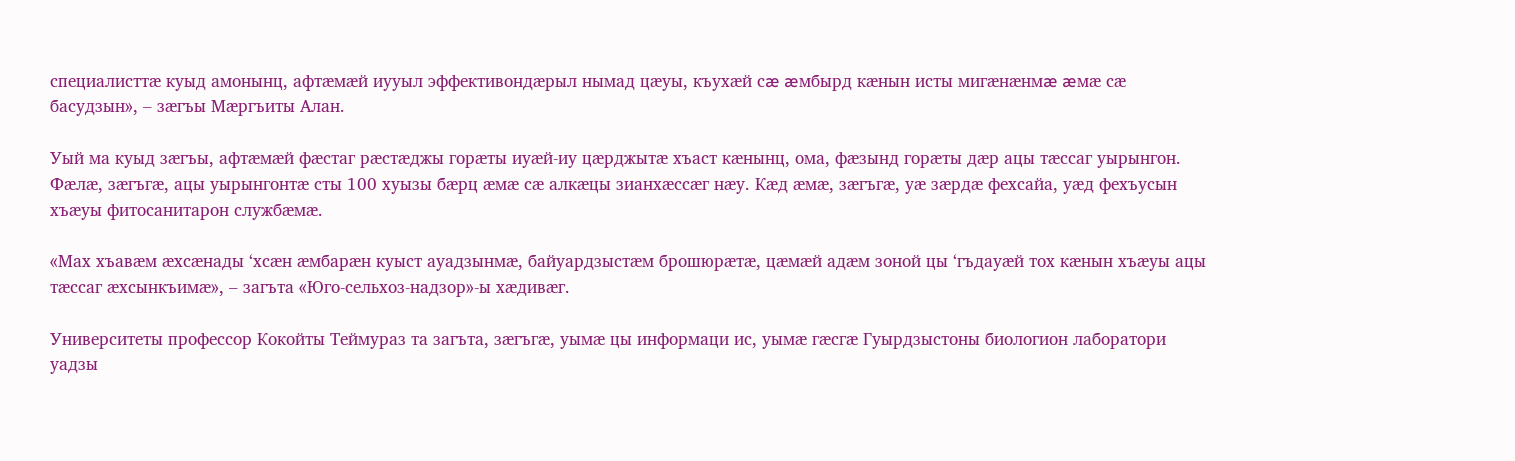специалисттæ куыд амонынц, афтæмæй иууыл эффективондæрыл нымад цæуы, къухæй сæ æмбырд кæнын исты мигæнæнмæ æмæ сæ басудзын», – зæгъы Мæргъиты Алан.

Уый ма куыд зæгъы, афтæмæй фæстаг рæстæджы горæты иуæй-иу цæрджытæ хъаст кæнынц, ома, фæзынд горæты дæр ацы тæссаг уырынгон. Фæлæ, зæгъгæ, ацы уырынгонтæ сты 100 хуызы бæрц æмæ сæ алкæцы зианхæссæг нæу. Кæд æмæ, зæгъгæ, уæ зæрдæ фехсайа, уæд фехъусын хъæуы фитосанитарон службæмæ.

«Мах хъавæм æхсæнады ‘хсæн æмбарæн куыст ауадзынмæ, байуардзыстæм брошюрæтæ, цæмæй адæм зоной цы ‘гъдауæй тох кæнын хъæуы ацы тæссаг æхсынкъимæ», – загъта «Юго-сельхоз-надзор»-ы хæдивæг.

Университеты профессор Кокойты Теймураз та загъта, зæгъгæ, уымæ цы информаци ис, уымæ гæсгæ Гуырдзыстоны биологион лаборатори уадзы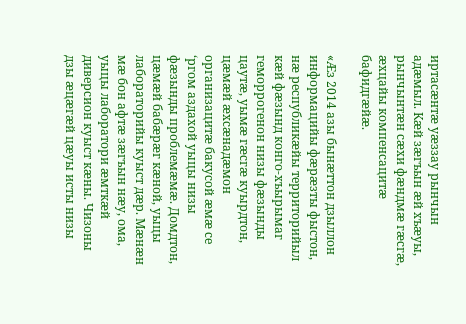иртасæнтæ уæззау рынчын адæмыл. Кæй зæгъын æй хъæуы, рынчынтæн сæхи фæндмæ гæсгæ, æхцайы компенсацитæ бафидгæйæ.

«Æз 2014 азы бынæттон дзыллон информацийы фæрæзты фыстон, нæ республикæйы территорийыл кæй фæзынд конго-хъырымаг геморрогенон низы фæзынды цаутæ, уымæ гæсгæ куырдтон, цæмæй æхсæнадæмон организацитæ бакусой æмæ се ‘ргом аздахой уыцы низы фæзынды проблемæмæ. Домдтон, цæмæй бабæрæг кæной, уыцы лабораторийы куыст дæр. Мæнæн мæ бон афтæ зæгъын нæу, ома, уыцы лаборатори æмткæй диверсион куыст кæны. Чизоны дзы æцæгæй цæуы исты низы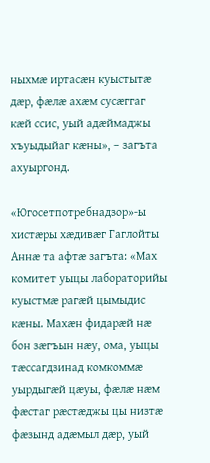ныхмæ иртасæн куыстытæ дæр, фæлæ ахæм сусæггаг кæй ссис, уый адæймаджы хъуыдыйаг кæны», – загъта ахуыргонд.

«Югосетпотребнадзор»-ы хистæры хæдивæг Гаглойты Аннæ та афтæ загъта: «Мах комитет уыцы лабораторийы куыстмæ рагæй цымыдис кæны. Махæн фидарæй нæ бон зæгъын нæу, ома, уыцы тæссагдзинад комкоммæ уырдыгæй цæуы, фæлæ нæм фæстаг рæстæджы цы низтæ фæзынд адæмыл дæр, уый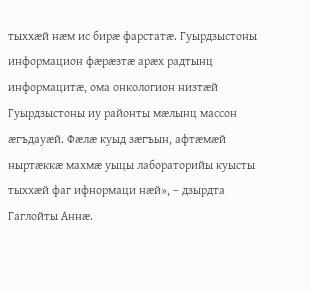тыххæй нæм ис бирæ фарстатæ. Гуырдзыстоны информацион фæрæзтæ арæх радтынц информацитæ, ома онкологион низтæй Гуырдзыстоны иу районты мæлынц массон æгъдауæй. Фæлæ куыд зæгъын, афтæмæй ныртæккæ махмæ уыцы лабораторийы куысты тыххæй фаг ифнормаци нæй», – дзырдта Гаглойты Аннæ.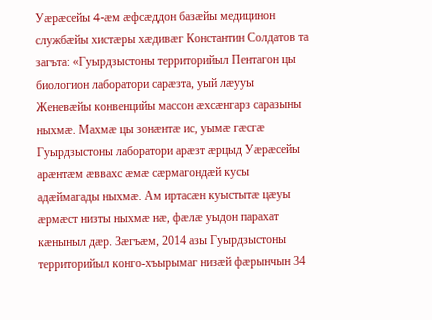Уæрæсейы 4-æм æфсæддон базæйы медицинон службæйы хистæры хæдивæг Константин Солдатов та загъта: «Гуырдзыстоны территорийыл Пентагон цы биологион лаборатори сарæзта, уый лæууы Женевæйы конвенцийы массон æхсæнгарз саразыны ныхмæ. Махмæ цы зонæнтæ ис, уымæ гæсгæ Гуырдзыстоны лаборатори арæзт æрцыд Уæрæсейы арæнтæм æввахс æмæ сæрмагондæй кусы адæймагады ныхмæ. Ам иртасæн куыстытæ цæуы æрмæст низты ныхмæ нæ, фæлæ уыдон парахат кæныныл дæр. Зæгъæм, 2014 азы Гуырдзыстоны территорийыл конго-хъырымаг низæй фæрынчын 34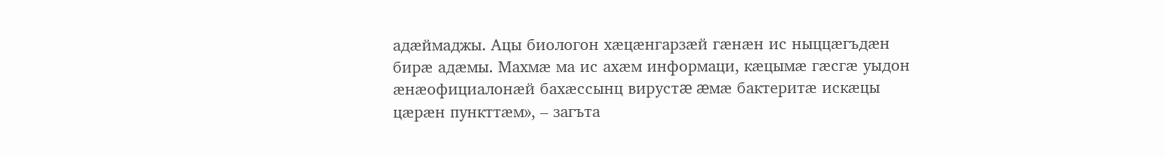адæймаджы. Ацы биологон хæцæнгарзæй гæнæн ис ныццæгъдæн бирæ адæмы. Махмæ ма ис ахæм информаци, кæцымæ гæсгæ уыдон æнæофициалонæй бахæссынц вирустæ æмæ бактеритæ искæцы цæрæн пункттæм», – загъта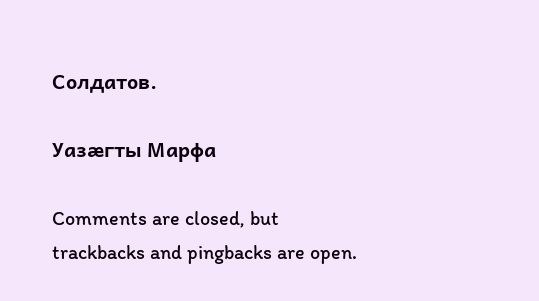Солдатов.

Уазæгты Марфа

Comments are closed, but trackbacks and pingbacks are open.